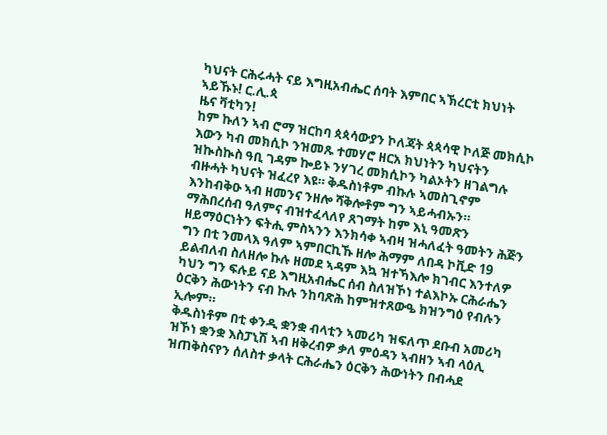ካህናት ርሕሩሓት ናይ እግዚአብሔር ሰባት እምበር ኣኽረርቲ ክህነት ኣይኹኑ! ር.ሊ.ጳ
ዜና ቫቲካን!
ከም ኩለን ኣብ ሮማ ዝርከባ ጳጳሳውያን ኮለጃት ጳጳሳዊ ኮለጅ መክሲኮ እውን ካብ መክሲኮ ንዝመጹ ተመሃሮ ዘርአ ክህነትን ካህናትን ዝኲስኲስ ዓቢ ገዳም ኰይኑ ንሃገረ መክሲኮን ካልኦትን ዘገልግሉ ብዙሓት ካህናት ዝፈረየ እዩ። ቅዱስነቶም ብኩሉ ኣመስጊኖም እንከብቅዑ ኣብ ዘመንና ንዘሎ ሻቅሎቶም ግን ኣይሓብኡን። ማሕበረሰብ ዓለምና ብዝተፈላለየ ጸገማት ከም እኒ ዓመጽን ዘይማዕርነትን ፍትሒ ምስኣንን እንክሳቀ ኣብዛ ዝሓለፈት ዓመትን ሕጅን ግን በቲ ንመላእ ዓለም ኣምበርኪኹ ዘሎ ሕማም ለበዳ ኮቪድ 19 ይልብለብ ስለዘሎ ኩሉ ዘመደ ኣዳም እኳ ዝተኻእሎ ክገብር እንተለዎ ካህን ግን ፍሉይ ናይ እግዚአብሔር ሰብ ስለዝኾነ ተልእኮኡ ርሕራሔን ዕርቅን ሕውነትን ናብ ኩሉ ንከባጽሕ ከምዝተጸውዔ ክዝንግዕ የብሉን ኢሎም።
ቅዱስነቶም በቲ ቀንዲ ቋንቋ ብላቲን ኣመሪካ ዝፍለጥ ደቡብ አመሪካ ዝኾነ ቋንቋ እስፓኒሽ ኣብ ዘቅረብዎ ቃለ ምዕዳን ኣብዘን ኣብ ላዕሊ ዝጠቅስናየን ሰለስተ ቃላት ርሕራሔን ዕርቅን ሕውነትን በብሓደ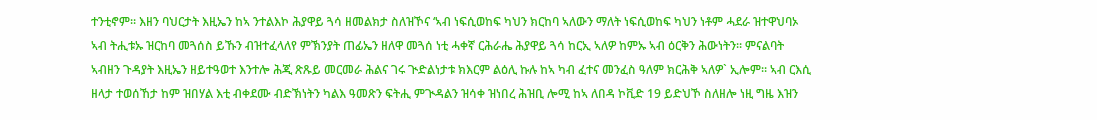ተንቲኖም። እዘን ባህርታት እዚኤን ከኣ ንተልእኮ ሕያዋይ ጓሳ ዘመልክታ ስለዝኾና ‘ኣብ ነፍሲወከፍ ካህን ክርከባ ኣለውን ማለት ነፍሲወከፍ ካህን ነቶም ሓደራ ዝተዋህባኦ ኣብ ትሒቱኡ ዝርከባ መጓሰስ ይኹን ብዝተፈላለየ ምኽንያት ጠፊኤን ዘለዋ መጓሰ ነቲ ሓቀኛ ርሕራሔ ሕያዋይ ጓሳ ከርኢ ኣለዎ ከምኡ ኣብ ዕርቅን ሕውነትን። ምናልባት ኣብዘን ጉዳያት እዚኤን ዘይተዓወተ እንተሎ ሕጂ ጽጹይ መርመራ ሕልና ገሩ ጒድልነታቱ ክእርም ልዕሊ ኩሉ ከኣ ካብ ፈተና መንፈስ ዓለም ክርሕቅ ኣለዎ` ኢሎም። ኣብ ርእሲ ዘላታ ተወሰኸታ ከም ዝበሃል እቲ ብቀደሙ ብድኽነትን ካልእ ዓመጽን ፍትሒ ምጒዳልን ዝሳቀ ዝነበረ ሕዝቢ ሎሚ ከኣ ለበዳ ኮቪድ 19 ይድህኾ ስለዘሎ ነዚ ግዜ እዝን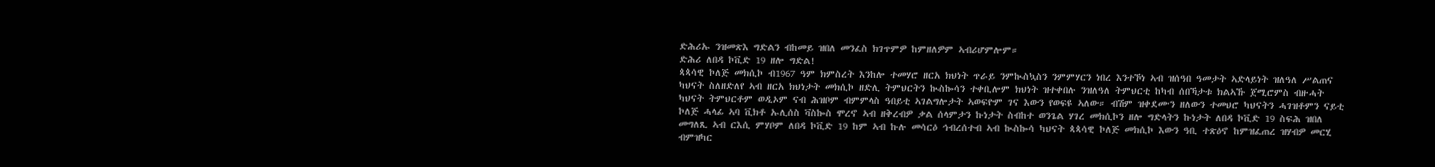ድሕሪኡ ንዝመጽእ ግድልን ብከመይ ዝበለ መንፈስ ክገጥምዎ ከምዘለዎም ኣብሪሆምሎም።
ድሕሪ ለበዳ ኮቪድ 19 ዘሎ ግድል!
ጳጳሳዊ ኮለጅ መክሲኮ ብ1967 ዓም ክምስረት እንከሎ ተመሃሮ ዘርአ ክህነት ጥራይ ንምኲስኳስን ንምምሃርን ነበረ እንተኾነ ኣብ ዝሰዓበ ዓመታት ኣድላይነት ዝለዓለ ሥልጠና ካህናት ስለዘድለየ ኣብ ዘርአ ክህነታት መክሲኮ ዘድሊ ትምህርትን ኲስኰሳን ተቀቢሎም ክህነት ዝተቀበሉ ንዝለዓለ ትምህርቲ ከካብ ሰበኻታቱ ክልኣኹ ጀሚሮምስ ብዙሓት ካህናት ትምህርቶም ወዲኦም ናብ ሕዝቦም ብምምላስ ዓበይቲ ኣገልግሎታት ኣወፍዮም ገና እውን የወፍዩ ኣለው። ብሽም ዝቀደሙን ዘለውን ተመህሮ ካህናትን ሓገዝቶምን ናይቲ ኮለጅ ሓላፊ ኣባ ቪክቶ ኡሊሰስ ቫስኰስ ሞረኖ ኣብ ዘቅረብዎ ቃል ሰላምታን ኩነታት ስብከተ ወንጌል ሃገረ መክሲኮን ዘሎ ግድላትን ኩነታት ለበዳ ኮቪድ 19 ስፍሕ ዝበለ መግለጺ ኣብ ርእሲ ምሃቦም ለበዳ ኮቪድ 19 ከም ኣብ ኩሉ መሳርዕ ኅብረሰተብ ኣብ ኲስኰሳ ካህናት ጳጳሳዊ ኮለጅ መክሲኮ እውን ዓቢ ተጽዕኖ ከምዝፈጠረ ዝሃብዎ መርሂ ብምዝካር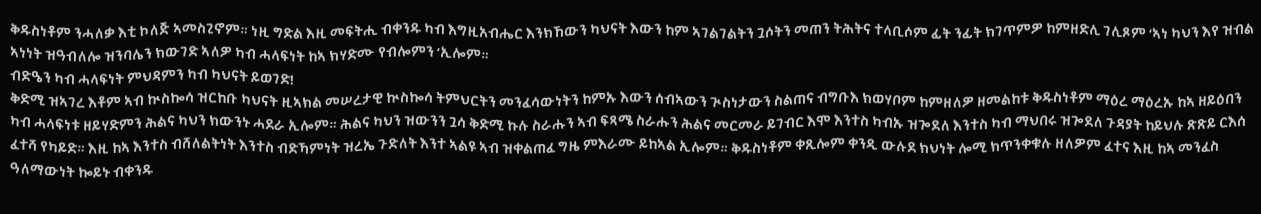ቅዱስነቶም ንሓለቃ እቲ ኮለጅ ኣመስጊኖም። ነዚ ግድል እዚ መፍትሒ ብቀንዱ ካብ እግዚአብሔር እንክኸውን ካህናት እውን ከም ኣገልገልትን ጓሶትን መጠን ትሕትና ተላቢሶም ፊት ንፊት ክገጥምዎ ከምዘድሊ ገሊጾም ‘ኣነ ካህን እየ ዝብል ኣነነት ዝዓብለሎ ዝንባሌን ክውገድ ኣለዎ ካብ ሓላፍነት ከኣ ክሃድሙ የብሎምን ‘ኢሎም።
ብድዔን ካብ ሓላፍነት ምህዳምን ካብ ካህናት ይወገድ!
ቅድሚ ዝኣገረ እቶም ኣብ ኲስኰሳ ዝርከቡ ካህናት ዚኣክል መሠረታዊ ኲስኰሳ ትምህርትን መንፈሳውነትን ከምኡ እውን ሰብኣውን ጒስነታውን ስልጠና ብግቡእ ክወሃቦም ከምዘለዎ ዘመልከቱ ቅዱስነቶም ማዕረ ማዕረኡ ከኣ ዘይዕበን ካብ ሓላፍነቱ ዘይሃድምን ሕልና ካህን ክውንኑ ሓደራ ኢሎም። ሕልና ካህን ዝውንን ጓሳ ቅድሚ ኩሉ ስራሑን ኣብ ፍጻሜ ስራሑን ሕልና መርመራ ይገብር እሞ እንተስ ካብኡ ዝጐደለ እንተስ ካብ ማህበሩ ዝጐደለ ጉዳያት ከይህሉ ጽጽይ ርእሰ ፈተሻ የካይድ። እዚ ከኣ እንተስ ብሸለልትነት እንተስ ብድኻምነት ዝረኤ ጉድለት እንተ ኣልዩ ኣብ ዝቀልጠፈ ግዜ ምእራሙ ይከኣል ኢሎም። ቅዱስነቶም ቀጺሎም ቀንዲ ውሉደ ክህነት ሎሚ ክጥንቀቁሉ ዘለዎም ፈተና እዚ ከኣ መንፈስ ዓለማውነት ኰይኑ ብቀንዱ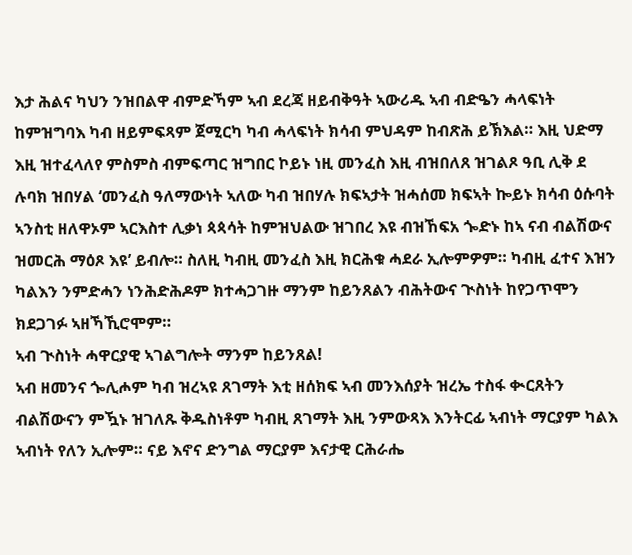እታ ሕልና ካህን ንዝበልዋ ብምድኻም ኣብ ደረጃ ዘይብቅዓት ኣውሪዱ ኣብ ብድዔን ሓላፍነት ከምዝግባእ ካብ ዘይምፍጻም ጀሚርካ ካብ ሓላፍነት ክሳብ ምህዳም ከብጽሕ ይኽእል። እዚ ህድማ እዚ ዝተፈላለየ ምስምስ ብምፍጣር ዝግበር ኮይኑ ነዚ መንፈስ እዚ ብዝበለጸ ዝገልጾ ዓቢ ሊቅ ደ ሉባክ ዝበሃል ‘መንፈስ ዓለማውነት ኣለው ካብ ዝበሃሉ ክፍኣታት ዝሓሰመ ክፍኣት ኰይኑ ክሳብ ዕሱባት ኣንስቲ ዘለዋኦም ኣርእስተ ሊቃነ ጳጳሳት ከምዝህልው ዝገበረ እዩ ብዝኸፍአ ጐድኑ ከኣ ናብ ብልሽውና ዝመርሕ ማዕጾ እዩ’ ይብሎ። ስለዚ ካብዚ መንፈስ እዚ ክርሕቁ ሓደራ ኢሎምዎም። ካብዚ ፈተና እዝን ካልእን ንምድሓን ነንሕድሕዶም ክተሓጋገዙ ማንም ከይንጸልን ብሕትውና ጒስነት ከየጋጥሞን ክደጋገፉ ኣዘኻኺሮሞም።
ኣብ ጒስነት ሓዋርያዊ ኣገልግሎት ማንም ከይንጸል!
ኣብ ዘመንና ጐሊሖም ካብ ዝረኣዩ ጸገማት እቲ ዘሰክፍ ኣብ መንእሰያት ዝረኤ ተስፋ ቊርጸትን ብልሽውናን ምዃኑ ዝገለጹ ቅዱስነቶም ካብዚ ጸገማት እዚ ንምውጻእ እንትርፊ ኣብነት ማርያም ካልእ ኣብነት የለን ኢሎም። ናይ እኖና ድንግል ማርያም እናታዊ ርሕራሔ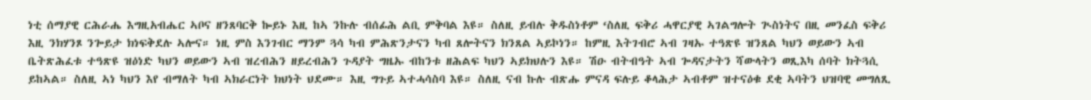ነቲ ሰማያዊ ርሕራሔ እግዚአብሔር ኣቦና ዘንጸባርቅ ኰይኑ እዚ ከኣ ንኩሉ ብሰፊሕ ልቢ ምቅባል እዩ። ስለዚ ይብሉ ቅዱስነቶም ‘ስለዚ ፍቅሪ ሓዋርያዊ ኣገልግሎት ጒስነትና በዚ መንፈስ ፍቅሪ እዚ ንክሃንጾ ንጐይታ ክነፍቅደሉ ኣሎና። ነዚ ምስ እንገብር ማንም ጓሳ ካብ ምሕጽንታናን ካብ ጸሎትናን ክንጸል ኣይኮነን። ከምዚ እትገብሮ ኣብ ገዛኡ ተዓጽዩ ዝንጸል ካህን ወይውን ኣብ ቤትጽሕፈቱ ተዓጽዩ ዝዕነድ ካህን ወይውን ኣብ ዝረብሕን ዘይረብሕን ጉዳያት ግዜኡ ብከንቱ ዘሕልፍ ካህን ኣይክህሉን እዩ። ሽዑ ብትብዓት ኣብ ጐዳናታትን ሻውላትን ወጺእካ ሰባት ክትጓሲ ይከኣል። ስለዚ ኣነ ካህን እየ ብማለት ካብ ኣክራርነት ክህነት ህደሙ። እዚ ግጉይ ኣተሓሳስባ እዩ። ስለዚ ናብ ኩሉ ብጽሑ ምናዳ ፍሉይ ቆላሕታ ኣብቶም ዝተናዕቁ ደቂ ኣባትን ህዝባዊ መግለጺ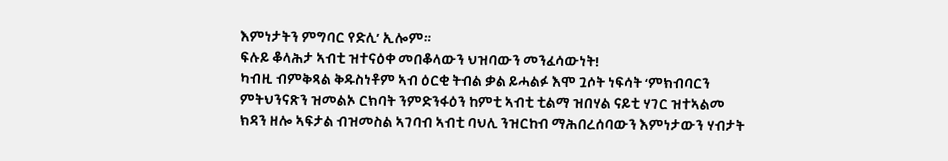እምነታትን ምግባር የድሊ’ ኢሎም።
ፍሉይ ቆላሕታ ኣብቲ ዝተናዕቀ መበቆላውን ህዝባውን መንፈሳውነት!
ካብዚ ብምቅጻል ቅዱስነቶም ኣብ ዕርቂ ትብል ቃል ይሓልፉ እሞ ጓሶት ነፍሳት ‘ምክብባርን ምትህንናጽን ዝመልኦ ርክባት ንምድንፋዕን ከምቲ ኣብቲ ቲልማ ዝበሃል ናይቲ ሃገር ዝተኣልመ ክዳን ዘሎ ኣፍታል ብዝመስል ኣገባብ ኣብቲ ባህሊ ንዝርከብ ማሕበረሰባውን እምነታውን ሃብታት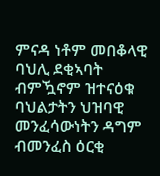ምናዳ ነቶም መበቆላዊ ባህሊ ደቂኣባት ብምዃኖም ዝተናዕቁ ባህልታትን ህዝባዊ መንፈሳውነትን ዳግም ብመንፈስ ዕርቂ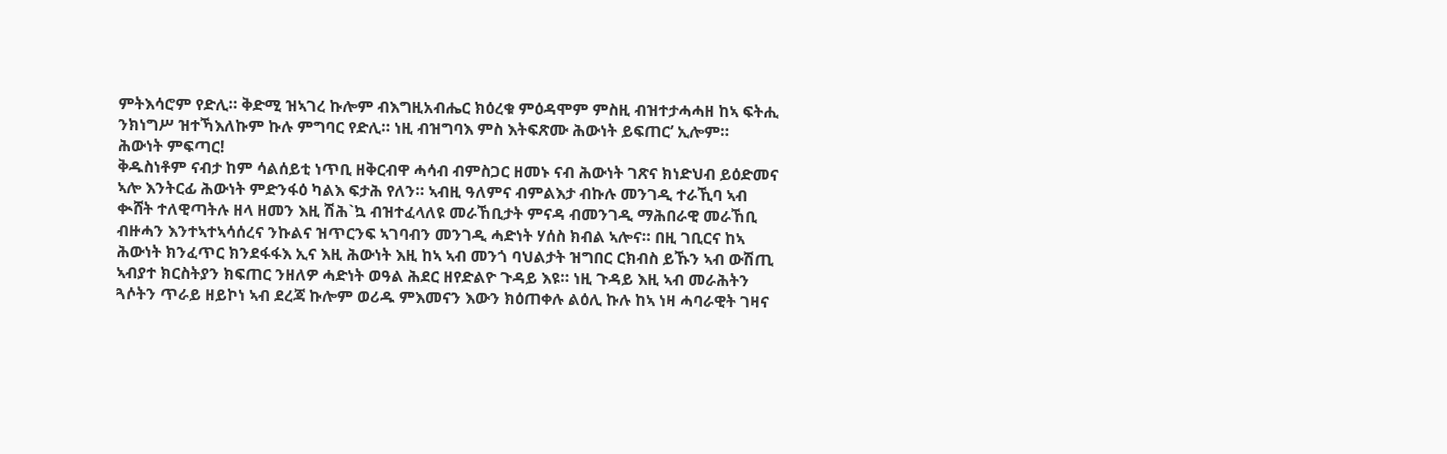ምትእሳሮም የድሊ። ቅድሚ ዝኣገረ ኩሎም ብእግዚአብሔር ክዕረቁ ምዕዳሞም ምስዚ ብዝተታሓሓዘ ከኣ ፍትሒ ንክነግሥ ዝተኻእለኩም ኩሉ ምግባር የድሊ። ነዚ ብዝግባእ ምስ እትፍጽሙ ሕውነት ይፍጠር’ ኢሎም።
ሕውነት ምፍጣር!
ቅዱስነቶም ናብታ ከም ሳልሰይቲ ነጥቢ ዘቅርብዋ ሓሳብ ብምስጋር ዘመኑ ናብ ሕውነት ገጽና ክነድህብ ይዕድመና ኣሎ እንትርፊ ሕውነት ምድንፋዕ ካልእ ፍታሕ የለን። ኣብዚ ዓለምና ብምልእታ ብኩሉ መንገዲ ተራኺባ ኣብ ቊሸት ተለዊጣትሉ ዘላ ዘመን እዚ ሽሕ`ኳ ብዝተፈላለዩ መራኸቢታት ምናዳ ብመንገዲ ማሕበራዊ መራኸቢ ብዙሓን እንተኣተኣሳሰረና ንኩልና ዝጥርንፍ ኣገባብን መንገዲ ሓድነት ሃሰስ ክብል ኣሎና። በዚ ገቢርና ከኣ ሕውነት ክንፈጥር ክንደፋፋእ ኢና እዚ ሕውነት እዚ ከኣ ኣብ መንጎ ባህልታት ዝግበር ርክብስ ይኹን ኣብ ውሽጢ ኣብያተ ክርስትያን ክፍጠር ንዘለዎ ሓድነት ወዓል ሕደር ዘየድልዮ ጉዳይ እዩ። ነዚ ጉዳይ እዚ ኣብ መራሕትን ጓሶትን ጥራይ ዘይኮነ ኣብ ደረጃ ኩሎም ወሪዱ ምእመናን እውን ክዕጠቀሉ ልዕሊ ኩሉ ከኣ ነዛ ሓባራዊት ገዛና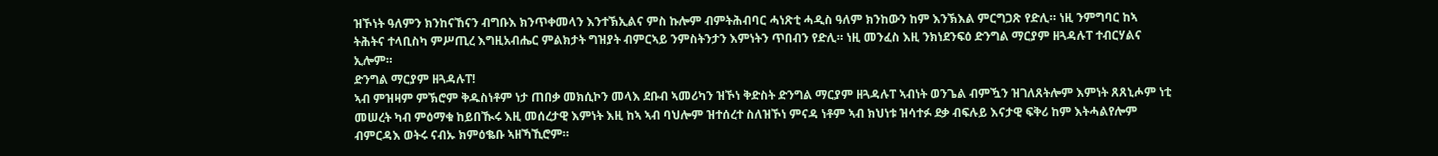ዝኾነት ዓለምን ክንከናኸናን ብግቡእ ክንጥቀመላን እንተኽኢልና ምስ ኩሎም ብምትሕብባር ሓነጽቲ ሓዲስ ዓለም ክንከውን ከም እንኽእል ምርግጋጽ የድሊ። ነዚ ንምግባር ከኣ ትሕትና ተላቢስካ ምሥጢረ እግዚአብሔር ምልክታት ግዝያት ብምርኣይ ንምስትንታን እምነትን ጥበብን የድሊ። ነዚ መንፈስ እዚ ንክነደንፍዕ ድንግል ማርያም ዘጓዳሉፐ ተብርሃልና ኢሎም።
ድንግል ማርያም ዘጓዳሉፐ!
ኣብ ምዝዛም ምኽሮም ቅዱስነቶም ነታ ጠበቃ መክሲኮን መላእ ደቡብ ኣመሪካን ዝኾነ ቅድስት ድንግል ማርያም ዘጓዳሉፐ ኣብነት ወንጌል ብምዃን ዝገለጸትሎም እምነት ጸጸኒሖም ነቲ መሠረት ካብ ምዕማቁ ከይበዂሩ እዚ መሰረታዊ እምነት እዚ ከኣ ኣብ ባህሎም ዝተሰረተ ስለዝኾነ ምናዳ ነቶም ኣብ ክህነቱ ዝሳተፉ ደቃ ብፍሉይ እናታዊ ፍቅሪ ከም እትሓልየሎም ብምርዳእ ወትሩ ናብኡ ክምዕቈቡ ኣዘኻኺሮም።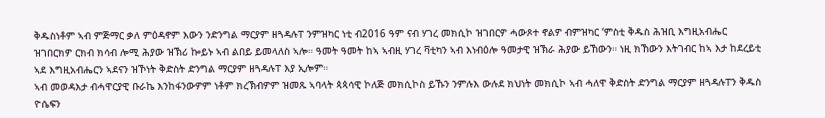ቅዱስነቶም ኣብ ምጅማር ቃለ ምዕዳኖም እውን ንድንግል ማርያም ዘጓዳሉፐ ንምዝካር ነቲ ብ2016 ዓም ናብ ሃገረ መክሲኮ ዝገበርዎ ሓውጾተ ኖልዎ ብምዝካር ‘ምስቲ ቅዱስ ሕዝቢ እግዚአብሔር ዝገበርክዎ ርክብ ክሳብ ሎሚ ሕያው ዝኽሪ ኰይኑ ኣብ ልበይ ይመላለስ ኣሎ። ዓመት ዓመት ከኣ ኣብዚ ሃገረ ቫቲካን ኣብ እነብዕሎ ዓመታዊ ዝኽራ ሕያው ይኸውን። ነዚ ክኸውን እትገብር ከኣ እታ ከደረይቲ ኣደ እግዚአብሔርን ኣደናን ዝኾነት ቅድስት ድንግል ማርያም ዘጓዳሉፐ እያ ኢሎም።
ኣብ መወዳእታ ብሓዋርያዊ ቡራኬ እንከፋንውዎም ነቶም ክረኽብዎም ዝመጹ ኣባላት ጳጳሳዊ ኮለጅ መክሲኮስ ይኹን ንምሉእ ውሉደ ክህነት መክሲኮ ኣብ ሓለዋ ቅድስት ድንግል ማርያም ዘጓዳሉፐን ቅዱስ ዮሴፍን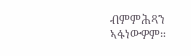ብምምሕጻን ኣፋነውዎም።